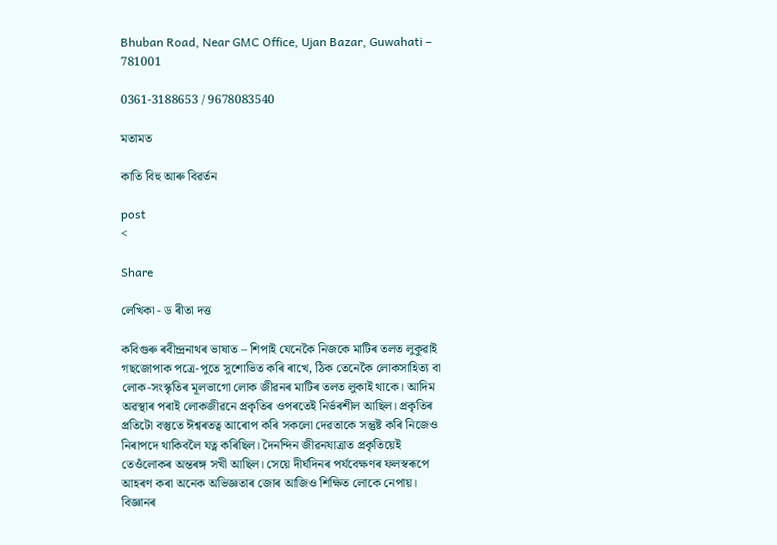Bhuban Road, Near GMC Office, Ujan Bazar, Guwahati – 781001

0361-3188653 / 9678083540

মতামত

কাতি বিহু আৰু বিৱৰ্তন

post
<

Share

লেখিকা - ড ৰীতা দত্ত

কবিগুৰু ৰবীন্দ্ৰনাথৰ ভাষাত – শিপাই যেনেকৈ নিজকে মাটিৰ তলত লুকুৱাই গছজোপাক পত্ৰে-পুতে সুশোভিত কৰি ৰাখে, ঠিক তেনেকৈ লোকসাহিত্য বা লোক-সংস্কৃতিৰ মূলভাগো লোক জীৱনৰ মাটিৰ তলত লুকাই থাকে। আদিম অৱস্থাৰ পৰাই লোকজীৱনে প্ৰকৃতিৰ ওপৰতেই নিৰ্ভৰশীল আছিল। প্ৰকৃতিৰ প্ৰতিটো বস্তুতে ঈশ্বৰতত্ব আৰোপ কৰি সকলো দেৱতাকে সন্তুষ্ট কৰি নিজেও নিৰাপদে থাকিবলৈ যত্ন কৰিছিল। দৈনন্দিন জীৱনযাত্ৰাত প্ৰকৃতিয়েই তেওঁলোকৰ অন্তৰঙ্গ সখী আছিল। সেয়ে দীৰ্ঘদিনৰ পৰ্যবেক্ষণৰ ফলস্বৰূপে আহৰণ কৰা অনেক অভিজ্ঞতাৰ জোৰ আজিও শিক্ষিত লোকে নেপায়। বিজ্ঞানৰ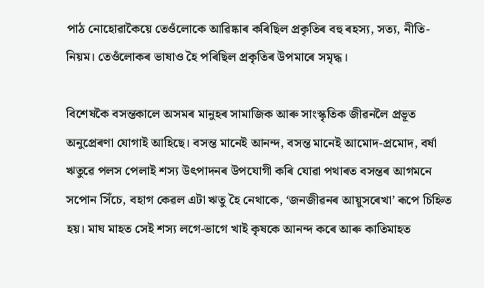পাঠ নোহোৱাকৈয়ে তেওঁলোকে আৱিষ্কাৰ কৰিছিল প্ৰকৃতিৰ বহু ৰহস্য, সত্য, নীতি-নিয়ম। তেওঁলোকৰ ভাষাও হৈ পৰিছিল প্ৰকৃতিৰ উপমাৰে সমৃদ্ধ।

বিশেষকৈ বসন্তকালে অসমৰ মানুহৰ সামাজিক আৰু সাংস্কৃতিক জীৱনলৈ প্ৰভূত অনুপ্ৰেৰণা যোগাই আহিছে। বসন্ত মানেই আনন্দ, বসন্ত মানেই আমোদ-প্ৰমোদ, বৰ্ষা ঋতুৱে পলস পেলাই শস্য উৎপাদনৰ উপযোগী কৰি যোৱা পথাৰত বসন্তৰ আগমনে সপোন সিঁচে, বহাগ কেৱল এটা ঋতু হৈ নেথাকে, ‘জনজীৱনৰ আয়ুসৰেখা’ ৰূপে চিহ্নিত হয়। মাঘ মাহত সেই শস্য লগে-ভাগে খাই কৃষকে আনন্দ কৰে আৰু কাতিমাহত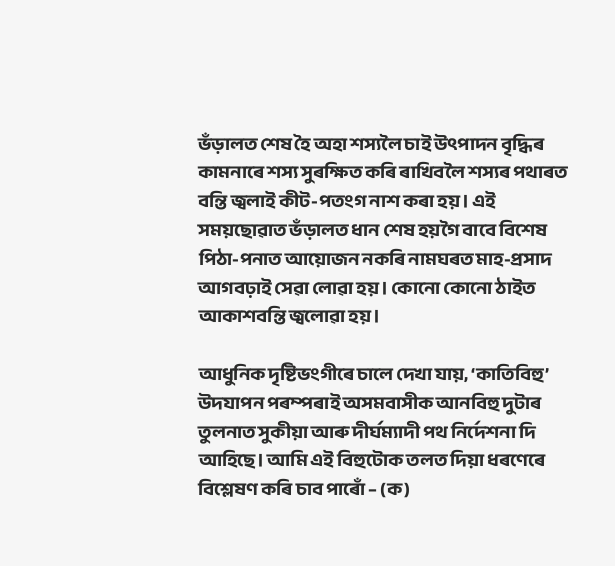ভঁড়ালত শেষ হৈ অহা শস্যলৈ চাই উৎপাদন বৃদ্ধিৰ কামনাৰে শস্য সুৰক্ষিত কৰি ৰাখিবলৈ শস্যৰ পথাৰত বন্তি জ্বলাই কীট-পতংগ নাশ কৰা হয়। এই সময়ছোৱাত ভঁড়ালত ধান শেষ হয়গৈ বাবে বিশেষ পিঠা-পনাত আয়োজন নকৰি নামঘৰত মাহ-প্ৰসাদ আগবঢ়াই সেৱা লোৱা হয়। কোনো কোনো ঠাইত আকাশবন্তি জ্বলোৱা হয়।

আধুনিক দৃষ্টিভংগীৰে চালে দেখা যায়, ‘কাতিবিহু’ উদযাপন পৰম্পৰাই অসমবাসীক আনবিহু দুটাৰ তুলনাত সুকীয়া আৰু দীৰ্ঘম্যাদী পথ নিৰ্দেশনা দি আহিছে। আমি এই বিহুটোক তলত দিয়া ধৰণেৰে বিশ্লেষণ কৰি চাব পাৰোঁ – (ক)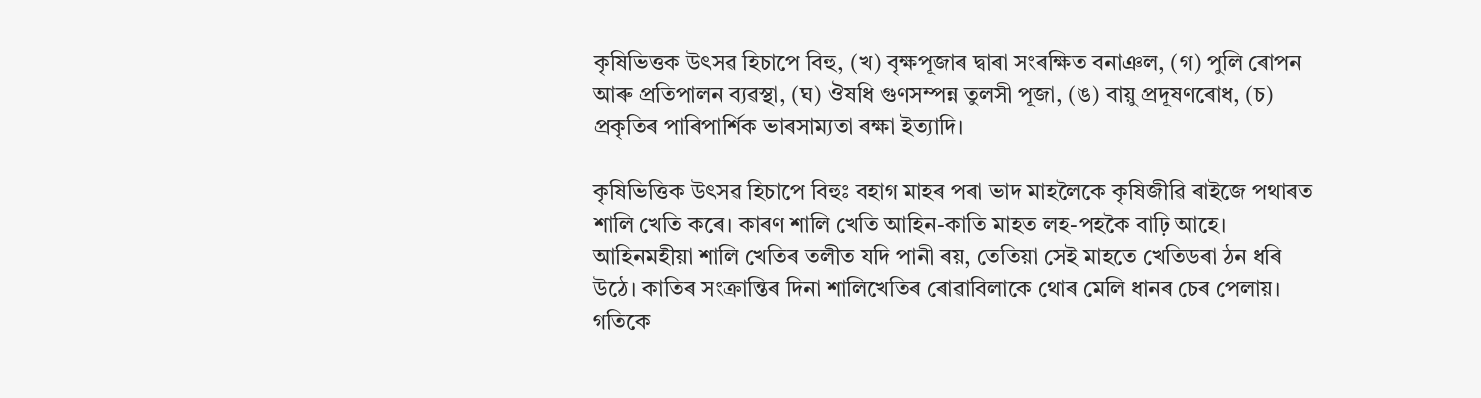কৃষিভিত্তক উৎসৱ হিচাপে বিহু, (খ) বৃক্ষপূজাৰ দ্বাৰা সংৰক্ষিত বনাঞল, (গ) পুলি ৰোপন আৰু প্ৰতিপালন ব্যৱস্থা, (ঘ) ঔষধি গুণসম্পন্ন তুলসী পূজা, (ঙ) বায়ু প্ৰদূষণৰোধ, (চ) প্ৰকৃতিৰ পাৰিপাৰ্শিক ভাৰসাম্যতা ৰক্ষা ইত্যাদি।

কৃষিভিত্তিক উৎসৱ হিচাপে বিহুঃ বহাগ মাহৰ পৰা ভাদ মাহলৈকে কৃষিজীৱি ৰাইজে পথাৰত শালি খেতি কৰে। কাৰণ শালি খেতি আহিন-কাতি মাহত লহ-পহকৈ বাঢ়ি আহে। আহিনমহীয়া শালি খেতিৰ তলীত যদি পানী ৰয়, তেতিয়া সেই মাহতে খেতিডৰা ঠন ধৰি উঠে। কাতিৰ সংক্ৰান্তিৰ দিনা শালিখেতিৰ ৰোৱাবিলাকে থোৰ মেলি ধানৰ চেৰ পেলায়। গতিকে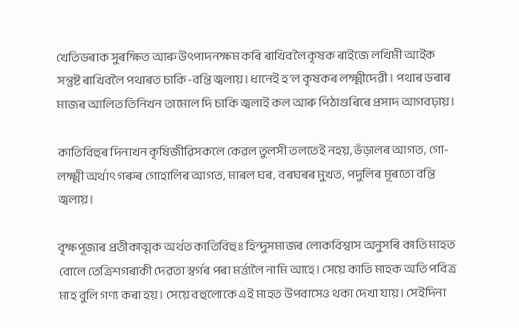খেতিডৰাক সুৰক্ষিত আৰু উৎপাদনক্ষম কৰি ৰাখিবলৈ কৃষক ৰাইজে লখিমী আইক সন্তুষ্ট ৰাখিবলৈ পথাৰত চাকি-বন্তি জ্বলায়। ধানেই হ’ল কৃষকৰ লক্ষ্মীদেৱী। পথাৰ ডৰাৰ মাজৰ আলিত তিনিখন তামোল দি চাকি জ্বলাই কল আৰু পিঠাগুৰিৰে প্ৰসাদ আগবঢ়ায়।

কাতিবিহুৰ দিনাখন কৃষিজীৱিসকলে কেৱল তুলসী তলতেই নহয়, ভঁড়ালৰ আগত, গো-লক্ষ্মী অৰ্থাৎ গৰুৰ গোহালিৰ আগত, মাৰল ঘৰ, বৰঘৰৰ মুখত, পদুলিৰ মূৰতো বন্তি জ্বলায়।

বৃক্ষপূজাৰ প্ৰতীকাত্মক অৰ্থত কাতিবিহুঃ হিন্দুসমাজৰ লোকবিশ্বাস অনুসৰি কাতি মাহত বোলে তেত্ৰিশগৰাকী দেৱতা স্বৰ্গৰ পৰা মৰ্ত্ত্যলৈ নামি আহে। সেয়ে কাতি মাহক অতি পবিত্ৰ মাহ বুলি গণ্য কৰা হয়। সেয়ে বহুলোকে এই মাহত উপবাসেও থকা দেখা যায়। সেইদিনা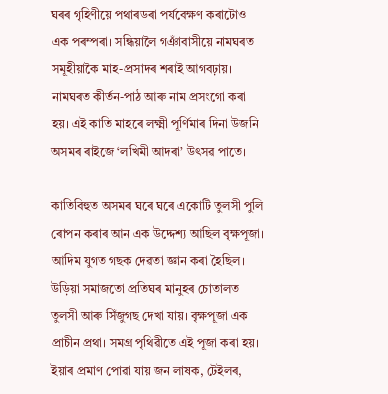ঘৰৰ গৃহিণীয়ে পথাৰডৰা পৰ্যবেক্ষণ কৰাটোও এক পৰম্পৰা। সন্ধিয়ালৈ গঞাঁবাসীয়ে নামঘৰত সমূহীয়াকৈ মাহ-প্ৰসাদৰ শৰাই আগবঢ়ায়। নামঘৰত কীৰ্তন-পাঠ আৰু নাম প্ৰসংগো কৰা হয়। এই কাতি মাহৰে লক্ষ্মী পূৰ্ণিমাৰ দিনা উজনি অসমৰ ৰাইজে ‘লখিমী আদৰা’ উৎসৱ পাতে।

কাতিবিহুত অসমৰ ঘৰে ঘৰে একোটি তুলসী পুলি ৰোপন কৰাৰ আন এক উদ্দেশ্য আছিল বৃক্ষপূজা। আদিম যুগত গছক দেৱতা জ্ঞান কৰা হৈছিল। উড়িয়া সমাজতো প্ৰতিঘৰ মানুহৰ চোতালত তুলসী আৰু সিঁজুগছ দেখা যায়। বৃক্ষপূজা এক প্ৰাচীন প্ৰথা। সমগ্ৰ পৃথিৱীতে এই পূজা কৰা হয়। ইয়াৰ প্ৰমাণ পোৱা যায় জন লাষক, টেইলৰ,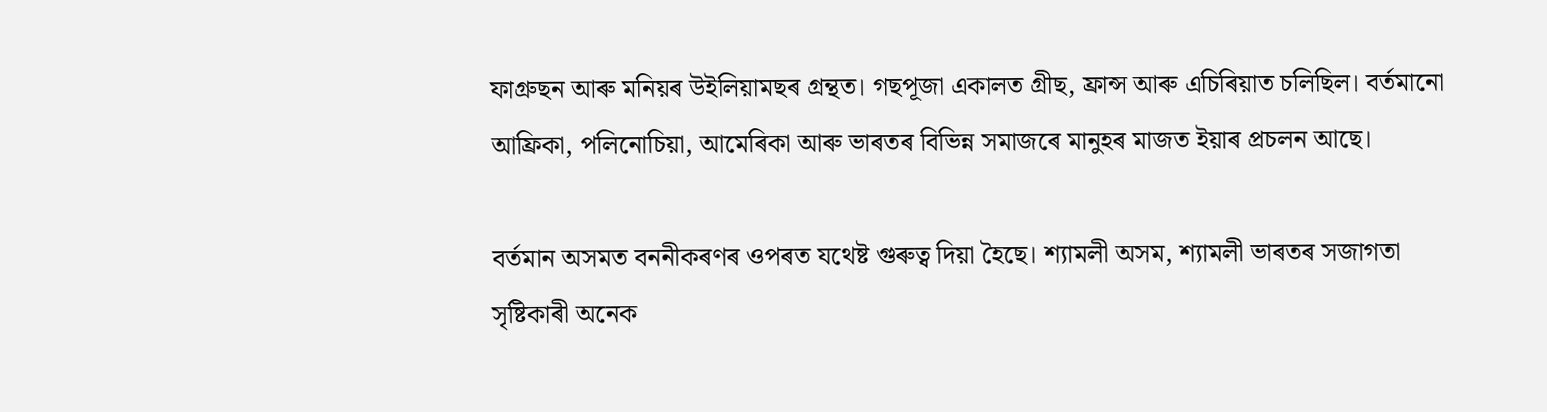ফাগ্ৰুছন আৰু মনিয়ৰ উইলিয়ামছৰ গ্ৰন্থত। গছপূজা একালত গ্ৰীছ, ফ্ৰান্স আৰু এচিৰিয়াত চলিছিল। বৰ্তমানো আফ্ৰিকা, পলিনোচিয়া, আমেৰিকা আৰু ভাৰতৰ বিভিন্ন সমাজৰে মানুহৰ মাজত ইয়াৰ প্ৰচলন আছে।

বৰ্তমান অসমত বননীকৰণৰ ওপৰত যথেষ্ট গুৰুত্ব দিয়া হৈছে। শ্যামলী অসম, শ্যামলী ভাৰতৰ সজাগতা সৃষ্টিকাৰী অনেক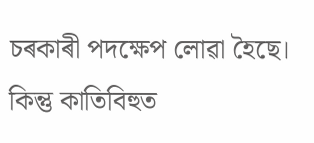চৰকাৰী পদক্ষেপ লোৱা হৈছে। কিন্তু কাতিবিহুত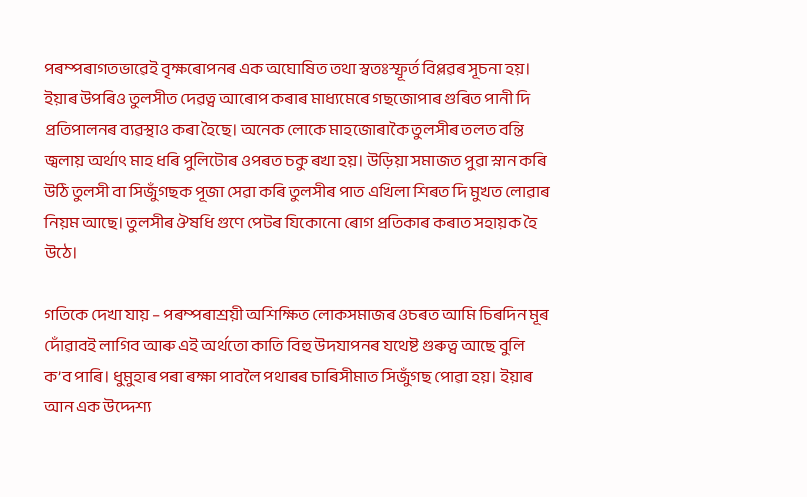পৰম্পৰাগতভাৱেই বৃক্ষৰোপনৰ এক অঘোষিত তথা স্বতঃস্ফূৰ্ত বিপ্লৱৰ সূচনা হয়। ইয়াৰ উপৰিও তুলসীত দেৱত্ব আৰোপ কৰাৰ মাধ্যমেৰে গছজোপাৰ গুৰিত পানী দি প্ৰতিপালনৰ ব্যৱস্থাও কৰা হৈছে। অনেক লোকে মাহজোৰাকৈ তুলসীৰ তলত বন্তি জ্বলায় অৰ্থাৎ মাহ ধৰি পুলিটোৰ ওপৰত চকু ৰখা হয়। উড়িয়া সমাজত পুৱা স্নান কৰি উঠি তুলসী বা সিজুঁগছক পূজা সেৱা কৰি তুলসীৰ পাত এখিলা শিৰত দি মুখত লোৱাৰ নিয়ম আছে। তুলসীৰ ঔষধি গুণে পেটৰ যিকোনো ৰোগ প্ৰতিকাৰ কৰাত সহায়ক হৈ উঠে।

গতিকে দেখা যায় – পৰম্পৰাশ্ৰয়ী অশিক্ষিত লোকসমাজৰ ওচৰত আমি চিৰদিন মূৰ দোঁৱাবই লাগিব আৰু এই অৰ্থতো কাতি বিহু উদযাপনৰ যথেষ্ট গুৰুত্ব আছে বুলি ক’ব পাৰি। ধুমুহাৰ পৰা ৰক্ষা পাবলৈ পথাৰৰ চাৰিসীমাত সিজুঁগছ পোৱা হয়। ইয়াৰ আন এক উদ্দেশ্য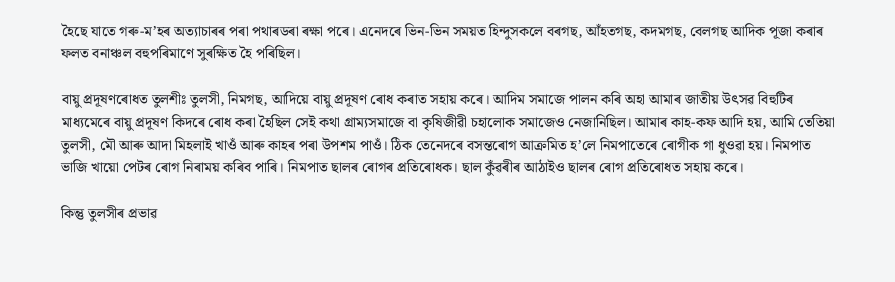হৈছে যাতে গৰু-ম’হৰ অত্যাচাৰৰ পৰা পথাৰডৰা ৰক্ষা পৰে। এনেদৰে ভিন-ভিন সময়ত হিন্দুসকলে বৰগছ, আঁহতগছ, কদমগছ, বেলগছ আদিক পূজা কৰাৰ ফলত বনাঞ্চল বহুপৰিমাণে সুৰক্ষিত হৈ পৰিছিল।

বায়ু প্ৰদূষণৰোধত তুলশীঃ তুলসী, নিমগছ, আদিয়ে বায়ু প্ৰদূষণ ৰোধ কৰাত সহায় কৰে। আদিম সমাজে পালন কৰি অহা আমাৰ জাতীয় উৎসৱ বিহুটিৰ মাধ্যমেৰে বায়ু প্ৰদূষণ কিদৰে ৰোধ কৰা হৈছিল সেই কথা গ্ৰাম্যসমাজে বা কৃষিজীৱী চহালোক সমাজেও নেজানিছিল। আমাৰ কাহ-কফ আদি হয়, আমি তেতিয়া তুলসী, মৌ আৰু আদা মিহলাই খাওঁ আৰু কাহৰ পৰা উপশম পাওঁ। ঠিক তেনেদৰে বসন্তৰোগ আক্ৰমিত হ’লে নিমপাতেৰে ৰোগীক গা ধুওৱা হয়। নিমপাত ভাজি খায়ো পেটৰ ৰোগ নিৰাময় কৰিব পাৰি। নিমপাত ছালৰ ৰোগৰ প্ৰতিৰোধক। ছাল কুঁৱৰীৰ আঠাইও ছালৰ ৰোগ প্ৰতিৰোধত সহায় কৰে।

কিন্তু তুলসীৰ প্ৰভাৱ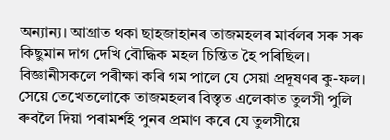অন্যান্য। আগ্ৰাত থকা ছাহজাহানৰ তাজমহলৰ মাৰ্বলৰ সৰু সৰু কিছুমান দাগ দেখি বৌদ্ধিক মহল চিন্তিত হৈ পৰিছিল। বিজ্ঞানীসকলে পৰীক্ষা কৰি গম পালে যে সেয়া প্ৰদূষণৰ কু-ফল। সেয়ে তেখেতলোকে তাজমহলৰ বিস্তৃত এলেকাত তুলসী পুলি ৰুবলৈ দিয়া পৰামৰ্শই পুনৰ প্ৰমাণ কৰে যে তুলসীয়ে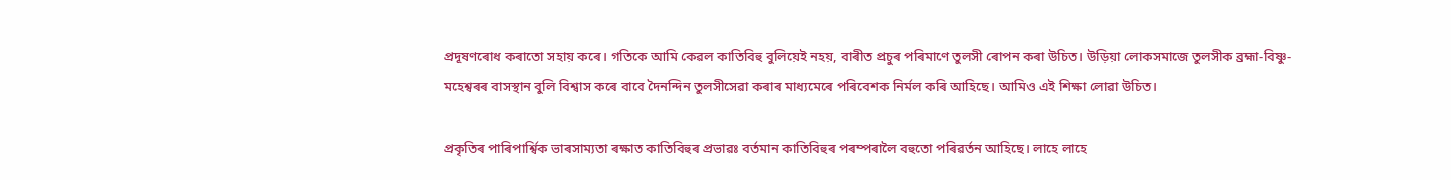প্ৰদূষণৰোধ কৰাতো সহায় কৰে। গতিকে আমি কেৱল কাতিবিহু বুলিয়েই নহয়, বাৰীত প্ৰচুৰ পৰিমাণে তুলসী ৰোপন কৰা উচিত। উড়িয়া লোকসমাজে তুলসীক ব্ৰহ্মা-বিষ্ণু-মহেশ্বৰৰ বাসস্থান বুলি বিশ্বাস কৰে বাবে দৈনন্দিন তুলসীসেৱা কৰাৰ মাধ্যমেৰে পৰিবেশক নিৰ্মল কৰি আহিছে। আমিও এই শিক্ষা লোৱা উচিত।

প্ৰকৃতিৰ পাৰিপাৰ্শ্বিক ভাৰসাম্যতা ৰক্ষাত কাতিবিহুৰ প্ৰভাৱঃ বৰ্তমান কাতিবিহুৰ পৰম্পৰালৈ বহুতো পৰিৱৰ্তন আহিছে। লাহে লাহে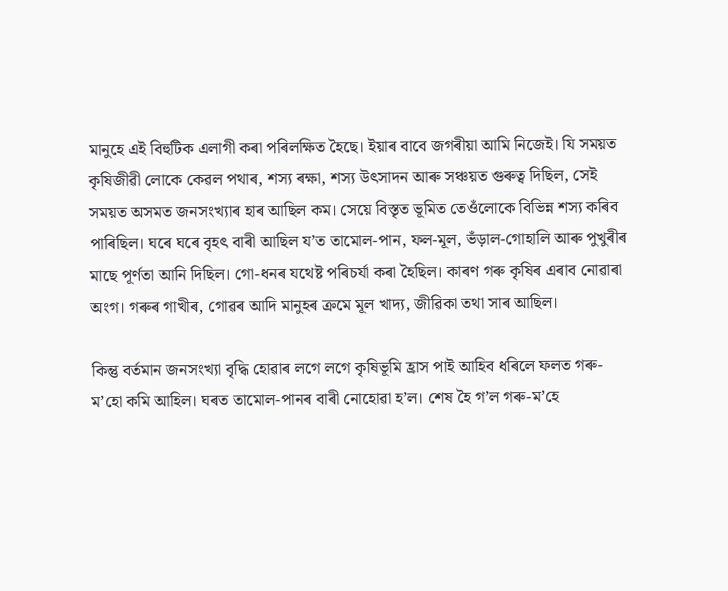মানুহে এই বিহুটিক এলাগী কৰা পৰিলক্ষিত হৈছে। ইয়াৰ বাবে জগৰীয়া আমি নিজেই। যি সময়ত কৃষিজীৱী লোকে কেৱল পথাৰ, শস্য ৰক্ষা, শস্য উৎসাদন আৰু সঞ্চয়ত গুৰুত্ব দিছিল, সেই সময়ত অসমত জনসংখ্যাৰ হাৰ আছিল কম। সেয়ে বিস্তৃত ভূমিত তেওঁলোকে বিভিন্ন শস্য কৰিব পাৰিছিল। ঘৰে ঘৰে বৃহৎ বাৰী আছিল য’ত তামোল-পান, ফল-মূল, ভঁড়াল-গোহালি আৰু পুখুৰীৰ মাছে পূৰ্ণতা আনি দিছিল। গো-ধনৰ যথেষ্ট পৰিচৰ্যা কৰা হৈছিল। কাৰণ গৰু কৃষিৰ এৰাব নোৱাৰা অংগ। গৰুৰ গাখীৰ, গোৱৰ আদি মানুহৰ ক্ৰমে মূল খাদ্য, জীৱিকা তথা সাৰ আছিল।

কিন্তু বৰ্তমান জনসংখ্যা বৃদ্ধি হোৱাৰ লগে লগে কৃষিভূমি হ্ৰাস পাই আহিব ধৰিলে ফলত গৰু-ম’হো কমি আহিল। ঘৰত তামোল-পানৰ বাৰী নোহোৱা হ’ল। শেষ হৈ গ’ল গৰু-ম’হে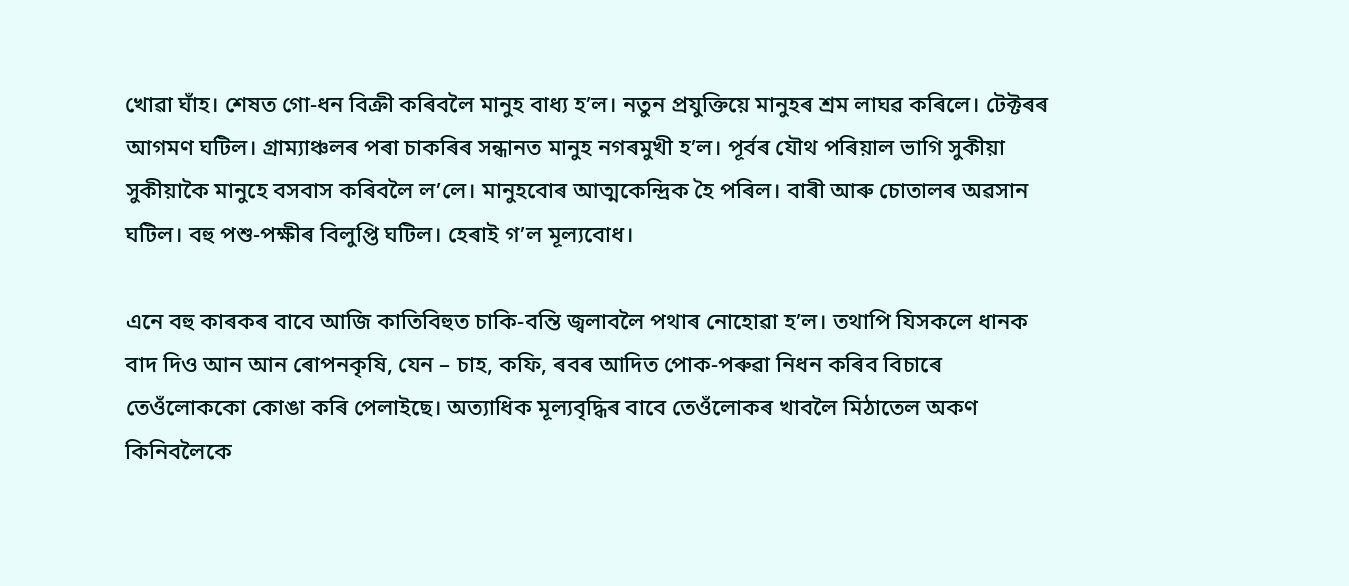খোৱা ঘাঁহ। শেষত গো-ধন বিক্ৰী কৰিবলৈ মানুহ বাধ্য হ’ল। নতুন প্ৰযুক্তিয়ে মানুহৰ শ্ৰম লাঘৱ কৰিলে। টেক্টৰৰ আগমণ ঘটিল। গ্ৰাম্যাঞ্চলৰ পৰা চাকৰিৰ সন্ধানত মানুহ নগৰমুখী হ’ল। পূৰ্বৰ যৌথ পৰিয়াল ভাগি সুকীয়া সুকীয়াকৈ মানুহে বসবাস কৰিবলৈ ল’লে। মানুহবোৰ আত্মকেন্দ্ৰিক হৈ পৰিল। বাৰী আৰু চোতালৰ অৱসান ঘটিল। বহু পশু-পক্ষীৰ বিলুপ্তি ঘটিল। হেৰাই গ’ল মূল্যবোধ।

এনে বহু কাৰকৰ বাবে আজি কাতিবিহুত চাকি-বন্তি জ্বলাবলৈ পথাৰ নোহোৱা হ’ল। তথাপি যিসকলে ধানক বাদ দিও আন আন ৰোপনকৃষি, যেন – চাহ, কফি, ৰবৰ আদিত পোক-পৰুৱা নিধন কৰিব বিচাৰে তেওঁলোককো কোঙা কৰি পেলাইছে। অত্যাধিক মূল্যবৃদ্ধিৰ বাবে তেওঁলোকৰ খাবলৈ মিঠাতেল অকণ কিনিবলৈকে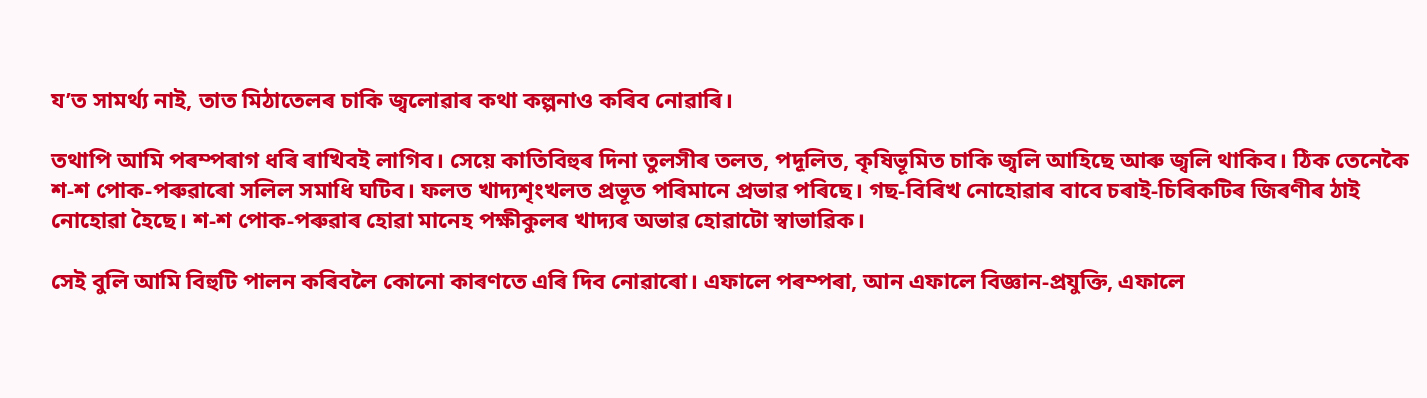য’ত সামৰ্থ্য নাই, তাত মিঠাতেলৰ চাকি জ্বলোৱাৰ কথা কল্পনাও কৰিব নোৱাৰি।

তথাপি আমি পৰম্পৰাগ ধৰি ৰাখিবই লাগিব। সেয়ে কাতিবিহুৰ দিনা তুলসীৰ তলত, পদূলিত, কৃষিভূমিত চাকি জ্বলি আহিছে আৰু জ্বলি থাকিব। ঠিক তেনেকৈ শ-শ পোক-পৰুৱাৰো সলিল সমাধি ঘটিব। ফলত খাদ্যশৃংখলত প্ৰভূত পৰিমানে প্ৰভাৱ পৰিছে। গছ-বিৰিখ নোহোৱাৰ বাবে চৰাই-চিৰিকটিৰ জিৰণীৰ ঠাই নোহোৱা হৈছে। শ-শ পোক-পৰুৱাৰ হোৱা মানেহ পক্ষীকুলৰ খাদ্যৰ অভাৱ হোৱাটো স্বাভাৱিক।

সেই বুলি আমি বিহুটি পালন কৰিবলৈ কোনো কাৰণতে এৰি দিব নোৱাৰো। এফালে পৰম্পৰা, আন এফালে বিজ্ঞান-প্ৰযুক্তি, এফালে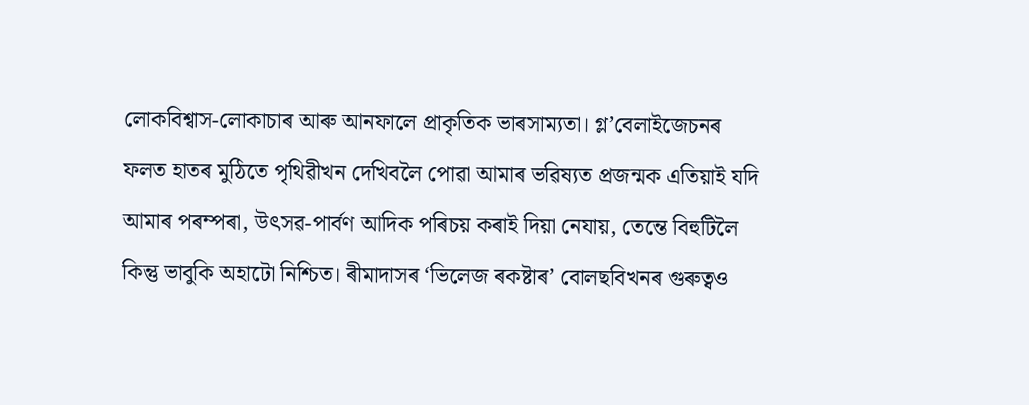লোকবিশ্বাস-লোকাচাৰ আৰু আনফালে প্ৰাকৃতিক ভাৰসাম্যতা। গ্ল’বেলাইজেচনৰ ফলত হাতৰ মুঠিতে পৃথিৱীখন দেখিবলৈ পোৱা আমাৰ ভৱিষ্যত প্ৰজন্মক এতিয়াই যদি আমাৰ পৰম্পৰা, উৎসৱ-পাৰ্বণ আদিক পৰিচয় কৰাই দিয়া নেযায়, তেন্তে বিহুটিলৈ কিন্তু ভাবুকি অহাটো নিশ্চিত। ৰীমাদাসৰ ‘ভিলেজ ৰকষ্টাৰ’ বোলছবিখনৰ গুৰুত্বও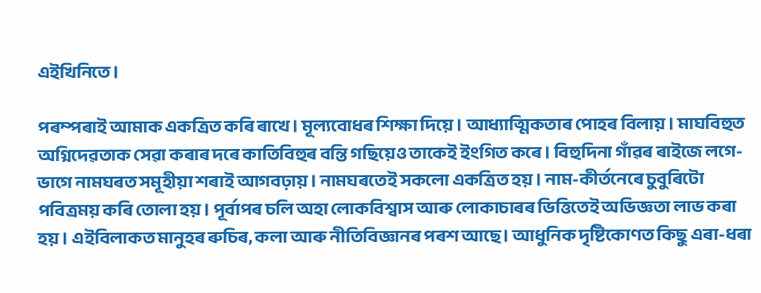এইখিনিতে।

পৰম্পৰাই আমাক একত্ৰিত কৰি ৰাখে। মূল্যবোধৰ শিক্ষা দিয়ে। আধ্যাত্মিকতাৰ পোহৰ বিলায়। মাঘবিহুত অগ্নিদেৱতাক সেৱা কৰাৰ দৰে কাতিবিহুৰ বন্তি গছিয়েও তাকেই ইংগিত কৰে। বিহুদিনা গাঁৱৰ ৰাইজে লগে-ভাগে নামঘৰত সমূহীয়া শৰাই আগবঢ়ায়। নামঘৰতেই সকলো একত্ৰিত হয়। নাম-কীৰ্তনেৰে চুবুৰিটো পবিত্ৰময় কৰি তোলা হয়। পূৰ্বাপৰ চলি অহা লোকবিশ্বাস আৰু লোকাচাৰৰ ভিত্তিতেই অভিজ্ঞতা লাভ কৰা হয়। এইবিলাকত মানুহৰ ৰুচিৰ, কলা আৰু নীতিবিজ্ঞানৰ পৰশ আছে। আধুনিক দৃষ্টিকোণত কিছু এৰা-ধৰা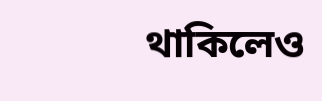থাকিলেও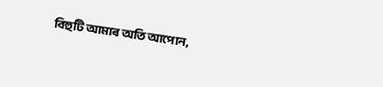বিহুটি আমাৰ অতি আপোন,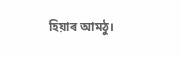হিয়াৰ আমঠু।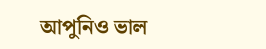আপুনিও ভাল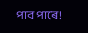পাব পাৰে!